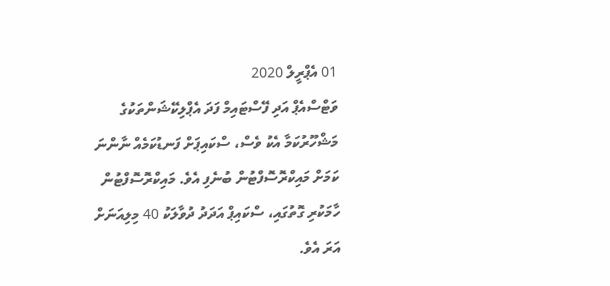01 އެޕްރީލް 2020
ވަޓްސްއެޕް އަދި ފޭސްޓައިމް ފަދަ އެޕްލިކޭޝަންތަކުގެ މަޝްހޫރުކަމާ އެކު ވެސް، ސްކައިޕަށް ފަނޑުކަމެއް ނާންނަ ކަމަށް މައިކްރޮސޮފްޓުން ބުނެފި އެވެ. މައިކްރޮސޮފްޓުން ހާމަކުރި ގޮތުގައި، ސްކައިޕް އަދަދު ދުވާލަކު 40 މިލިއަނަށް އަރަ އެވެ.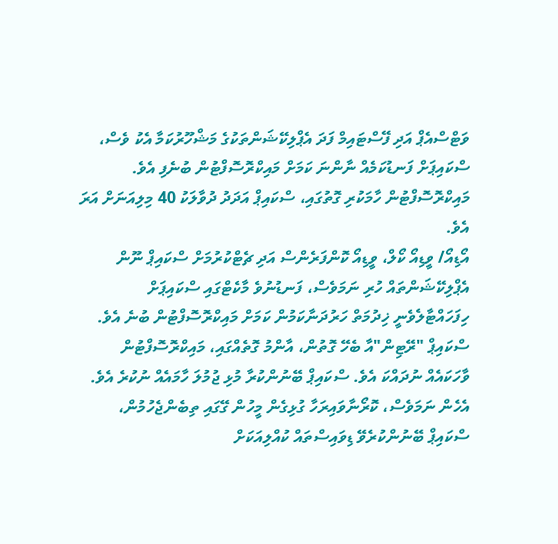ވަޓްސްއެޕް އަދި ފޭސްޓައިމް ފަދަ އެޕްލިކޭޝަންތަކުގެ މަޝްހޫރުކަމާ އެކު ވެސް، ސްކައިޕަށް ފަނޑުކަމެއް ނާންނަ ކަމަށް މައިކްރޮސޮފްޓުން ބުނެފި އެވެ. މައިކްރޮސޮފްޓުން ހާމަކުރި ގޮތުގައި، ސްކައިޕް އަދަދު ދުވާލަކު 40 މިލިއަނަށް އަރަ އެވެ.
އޯޑިއޯ/ ވީޑިއޯ ކޯލް، ވީޑިއޯ ކޮންފަރެންސް އަދި ޗެޓްކުރުމަށް ސްކައިޕް ނޫން އެޕްލިކޭޝަންތައް ހުރި ނަމަވެސް، ފަނޑުނުވެ މާކެޓްގައި ސްކައިޕަށް ހިފަހައްޓާލެވެނީ ޚިދުމަތް ހަރުދަނާކަމުން ކަމަށް މައިކްރޮސޮފްޓުން ބުނެ އެވެ.
ސްކައިޕް "ރޭޓިން"އާ ބެހޭ ގޮތުން، އާންމު ގޮތެއްގައި، މައިކްރޮސޮފްޓުން ވާހަކައެއް ނުދައްކަ އެވެ. ސްކައިޕް ބޭނުންކުރާ މުޅި ޖުމުލަ ހާމައެއް ނުކުރެ އެވެ. އެހެން ނަމަވެސް، ކޮރޯނާވައިރަހާ ގުޅިގެން މީހުން ގޭގައި ތިބެންޖެހުމުން، ސްކައިޕް ބޭނުންކުރެވޭ ޑިވައިސްތައް ކުއްލިއަކަށް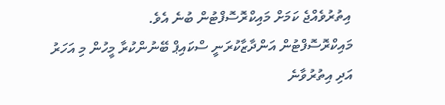އިތުރުވެއްޖެ ކަމަށް މައިކްރޮސޮފްޓުން ބުނެ އެވެ.
މައިކްރޮސޮފްޓުން އަންދާޒާކުރަނީ ސްކައިޕް ބޭނުންކުރާ މީހުން މި އަހަރު އަދި އިތުރުވާނެ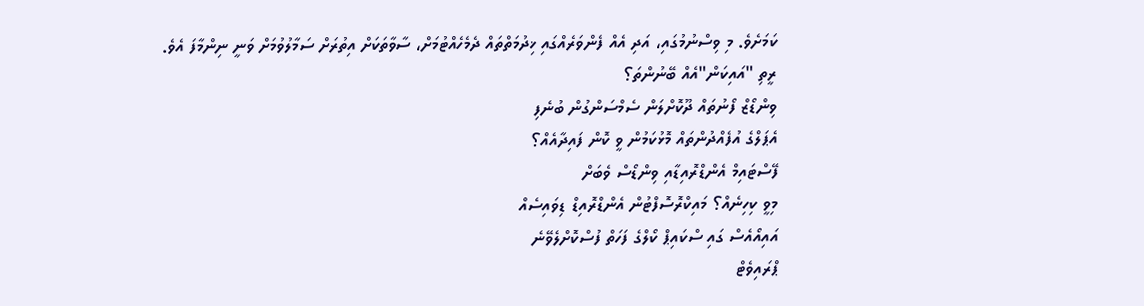ކަމަށެވެ. މި ވިސްނުމުގައި، އަދި އެއް ފެންވަރެއްގައި ޚިދުމަތްތައް ދެމެހެއްޓުމަށް، ސާވާތަކަށް އިތުރަށް ސަމާލުވުމަށް ވަނީ ނިންމާފަ އެވެ.
ރީތި "އައިކަން"އެއް ބޭނުންތަ؟
ވިންޑޯޒް ފޯނުތައް ދޫކޮށްލަން ސެމްސަންގުން ބުނެފި
އެޕަލްގެ އުފެއްދުންތައް މޮޅުކަމުން ވީ ކޮން ފައިދާއެއް؟
ފޭސްޓައިމް އެންޑްރޮއިޑާއި ވިންޑޯސް ވެބަށް
މިވީ ކިހިނެއް؟ މައިކްރޮސޮފްޓުން އެންޑްރޮއިޑް ޑިވައިސެއް
އައިއޯއެސް ގައި ސްކައިޕް ކޯލްގެ ފަހަތް ފުސްކޮށްލެވޭނެ
ޕްރައިވެޓް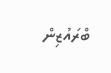ބްރައުޒިން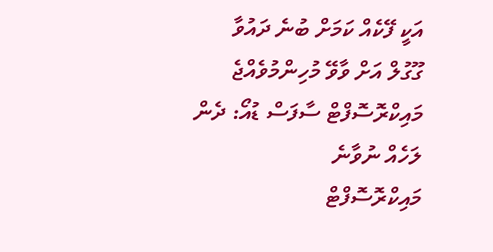އަކީ ފޭކެއް ކަމަށް ބުނެ ދައުވާ
ގޫގުލް އަށް ވާވޭ މުހިންމުވެއްޖެ
މައިކްރޮސޮފްޓް ސާފަސް ޑުއޯ: ދެން ލަހެއް ނުވާނެ
މައިކްރޮސޮފްޓް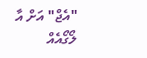"އެޖް" އަށް އާ ލޯގޯއެއް